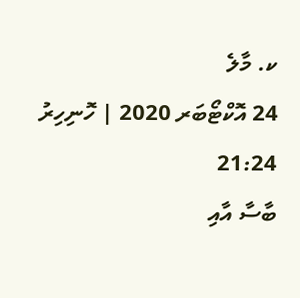ކ. މާލެ
24 އޮކްޓޯބަރ 2020 | ހޮނިހިރު 21:24
ބާސާ އާއި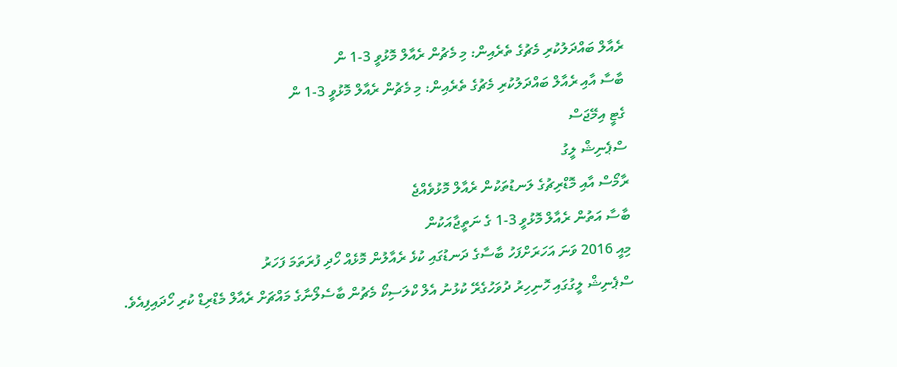ރެއާލް ބައްދަލުކުރި މެޗުގެ ތެރެއިން: މި މެޗުން ރެއާލް މޮޅުވީ 3-1 ން
ބާސާ އާއި ރެއާލް ބައްދަލުކުރި މެޗުގެ ތެރެއިން: މި މެޗުން ރެއާލް މޮޅުވީ 3-1 ން
ގެޓީ އިމޭޖަސް
ސްޕެނިޝް ލީގު
ރާމޯސް އާއި މޮޑްރިޗުގެ ލަނޑުތަކުން ރެއާލް މޮޅުވެއްޖެ
ބާސާ އަތުން ރެއާލް މޮޅުވީ 3-1 ގެ ނަތީޖާއަކުން
މިއީ 2016 ވަނަ އަހަރަށްފަހު ބާސާގެ ދަނޑުގައި ކުޅެ ރެއާލުން މޮޅެއް ހޯދި ފުރަތަމަ ފަހަރު
ސްޕެނިޝް ލީގުގައި ހޮނިހިރު ދުވަހުގެރޭ ކުޅުނު އެލް ކްލަސިކޯ މެޗުން ބާސެލޯނާގެ މައްޗަށް ރެއާލް މެޑްރިޑް ކުރި ހޯދައިފިއެވެ.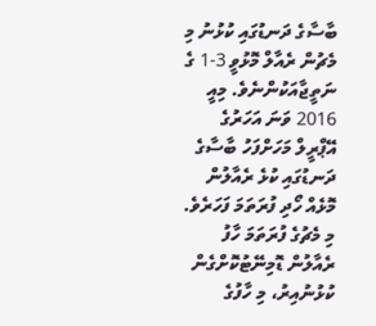ބާސާގެ ދަނޑުގައި ކުޅުނު މި މެޗުން ރެއާލް މޮޅުވީ 3-1 ގެ ނަތީޖާއަކުންނެވެ. މިއީ 2016 ވަނަ އަހަރުގެ އޭޕްރީލް މަހަށްފަހު ބާސާގެ ދަނޑުގައި ކުޅެ ރެއާލުން މޮޅެއް ހޯދި ފުރަތަމަ ފަހަރެވެ.
މި މެޗުގެ ފުރަތަމަ ހާފު ރެއާލުން ޑޮމިނޭޓުކޮށްގެން ކުޅުނުއިރު، މި ހާފުގެ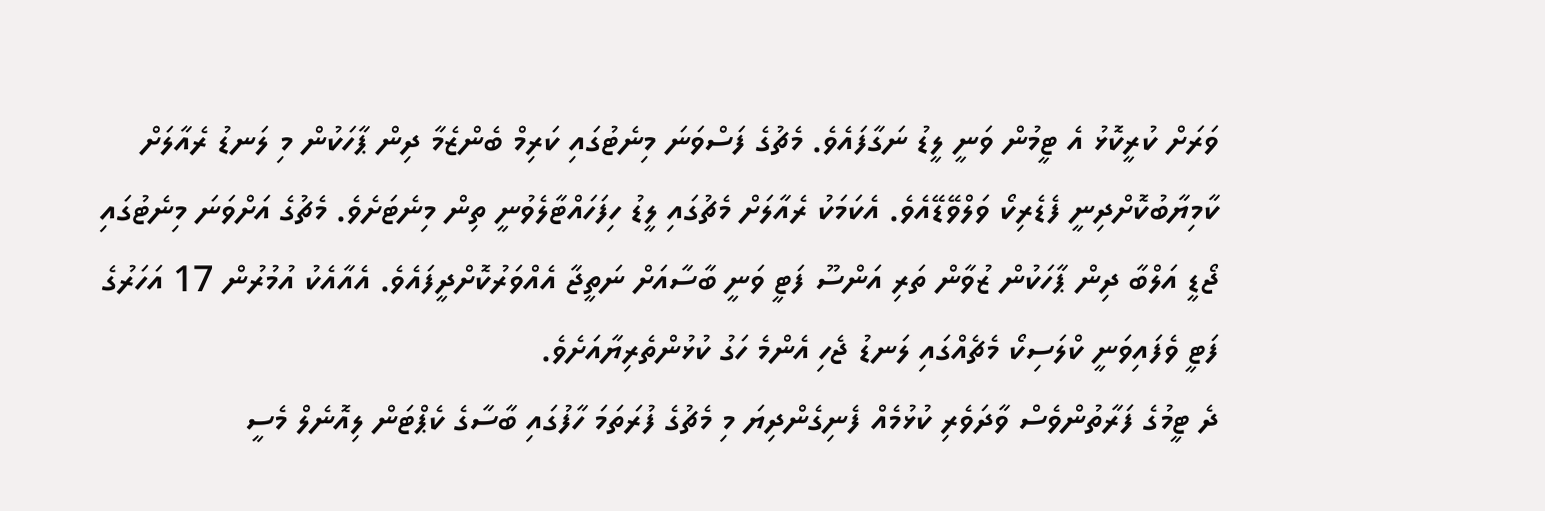ވަރަށް ކުރީކޮޅު އެ ޓީމުން ވަނީ ލީޑު ނަގާފައެވެ. މެޗުގެ ފަސްވަނަ މިނެޓުގައި ކަރިމް ބެންޒެމާ ދިން ޕާހަކުން މި ލަނޑު ރެއާލަށް ކާމިޔާބުކޮށްދިނީ ފެޑެރިކޯ ވަލްވޭޑޭއެވެ. އެކަމަކު ރެއާލަށް މެޗުގައި ލީޑު ހިފަހައްޓާލެވުނީ ތިން މިނެޓަށެވެ. މެޗުގެ އަށްވަނަ މިނެޓުގައި ޖޯޑީ އަލްބާ ދިން ޕާހަކުން ޒުވާން ތަރި އަންސޫ ފަޓީ ވަނީ ބާސާއަށް ނަތީޖާ އެއްވަރުކޮށްދީފައެވެ. އެއާއެކު އުމުރުން 17 އަހަރުގެ ފަޓީ ވެފައިވަނީ ކްލަސިކޯ މެޗެއްގައި ލަނޑު ޖެހި އެންމެ ހަގު ކުޅުންތެރިޔާއަށެވެ.
ދެ ޓީމުގެ ފަރާތުންވެސް ވާދަވެރި ކުޅުމެއް ފެނިގެންދިޔަ މި މެޗުގެ ފުރަތަމަ ހާފުގައި ބާސާގެ ކެޕްޓަން ލިއޮނެލް މެސީ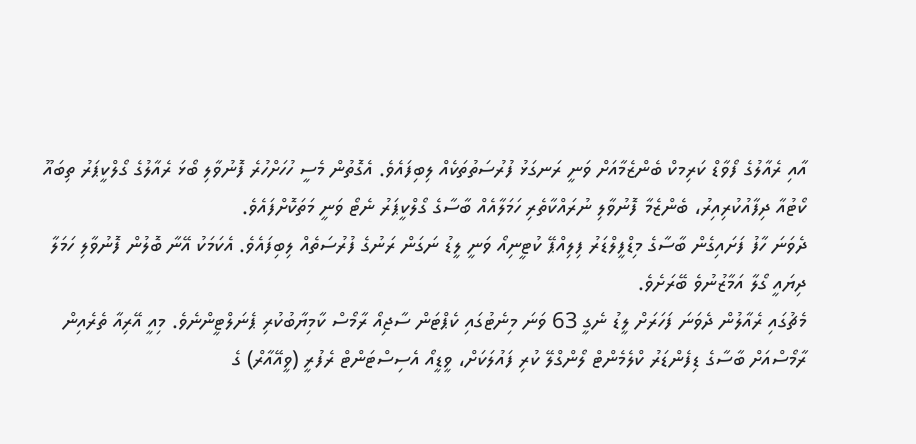އާއި ރެއާލުގެ ފޯވާޑް ކަރިމކް ބެންޒެމާއަށް ވަނީ ރަނގަޅު ފުރުސަތުތަކެއް ލިބިފައެވެ. އެގޮތުން މެސީ ހުހަށްހުރެ ފޮނުވާލި ބޯޅަ ރެއާލުގެ ގޯލްކީޕަރު ތިބައޫ ކޯޓުއާ ދިފާއުކުރިއިރު، ބެންޒެމާ ފޮނުވާލި ނުރައްކާތެރި ހަމަލާއެއް ބާސާގެ ގޯލްކީޕަރު ނެޓޯ ވަނީ މަތަކޮށްފައެވެ.
ދެވަނަ ހާފު ފަށައިގެން ބާސާގެ މިޑްފީލްޑަރު ފިލިއްޕޭ ކުޓީނިއޯ ވަނީ ލީޑު ނަގަން ރަނުގެ ފުރުސަތެއް ލިބިފައެވެ. އެކަމަކު އޭނާ ބޮލުން ފޮނުވާލި ހަމަލާ ދިޔައީ ގޯލާ އަމާޒުނުވެ ބޭރަށެވެ.
މެޗުގައި ރެއާލުން ދެވަނަ ފަހަރަށް ލީޑު ނެގީ 63 ވަނަ މިނެޓުގައި ކެޕްޓަން ސާޖިއޯ ރާމޯސް ކާމިޔާބުކުރި ޕެނަލްޓީންނެވެ. މިއީ އޭރިއާ ތެރެއިން ރާމޯސްއަށް ބާސާގެ ޑިފެންޑަރު ކްލެމެންޓް ލޯންގްލޭ ކުރި ފައުލަކަށް، ވީޑީއޯ އެސިސްޓަންޓް ރެފުރީ (ވީއޭއާރް) ގެ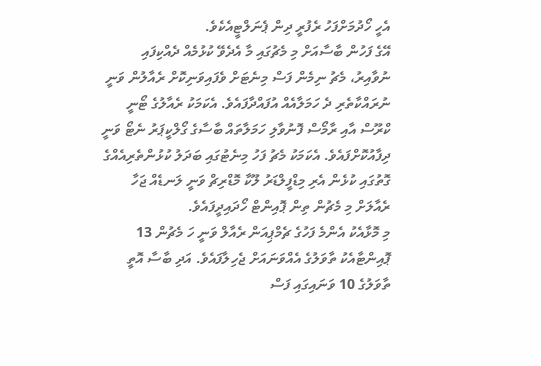އެހީ ހޯދުމަށްފަހު ރެފުރީ ދިން ޕެނަލްޓީއެކެވެ.
އޭގެ ފަހުން ބާސާއަށް މި މެޗުގައި މާ އެދެވޭ ކުޅުމެއް ދެއްކިފައި ނުވާއިރު، މެޗު ނިމެން ފަސް މިނެޓަށް ވެފައިވަނިކޮށް ރެއާލުން ވަނީ ނުރައްކާތެރި ދެ ހަމަލާއެއް އުފައްދާފައެވެ. އެކަމަކު ރެއާލުގެ ޓޯނީ ކްރޫސް އާއި ރާމޯސް ފޮނުވާލި ހަމަލާތައް ބާސާގެ ގޯލްކީޕަރު ނެޓޯ ވަނީ ދިފާއުކޮށްފައެވެ. އެކަމަކު މެޗު ފަހު މިނެޓުގައި ބަދަލު ކުޅުންތެރިއެއްގެ ގޮތުގައި ކުޅެން އެރި މިޑްފީލްޑަރު ލޫކާ މޮޑްރިޗް ވަނީ ލަނޑެއް ޖަހާ ރެއާލަށް މި މެޗުން ތިން ޕޮއިންޓް ހޯދައިދީފައެވެ.
މި މޮޅާއެކު އެންމެ ފަހުގެ ޗެމްޕިއަން ރެއާލް ވަނީ ހަ މެޗުން 13 ޕޮއިންޓާއެކު ތާވަލުގެ އެއްވަނައަށް ޖެހިލާފައެވެ. އަދި ބާސާ އޮތީ ތާވަލުގެ 10 ވަނައިގައި ފަސް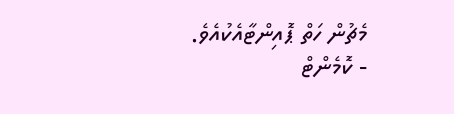މެޗުން ހަތް ޕޮއިންޓާއެކުއެވެ.
- ކޮމެންޓް